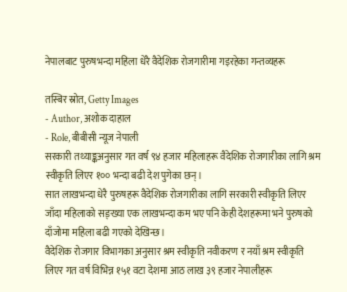नेपालबाट पुरुषभन्दा महिला धेरै वैदेशिक रोजगारीमा गइरहेका गन्तव्यहरू

तस्बिर स्रोत, Getty Images
- Author, अशोक दाहाल
- Role, बीबीसी न्यूज नेपाली
सरकारी तथ्याङ्कअनुसार गत वर्ष ९४ हजार महिलाहरू वैदेशिक रोजगारीका लागि श्रम स्वीकृति लिएर १०० भन्दा बढी देश पुगेका छन्।
सात लाखभन्दा धेरै पुरुषहरू वैदेशिक रोजगारीका लागि सरकारी स्वीकृति लिएर जाँदा महिलाको सङ्ख्या एक लाखभन्दा कम भए पनि केही देशहरूमा भने पुरुषको दाँजोमा महिला बढी गएको देखिन्छ।
वैदेशिक रोजगार विभागका अनुसार श्रम स्वीकृति नवीकरण र नयाँ श्रम स्वीकृति लिएर गत वर्ष विभिन्न १५१ वटा देशमा आठ लाख ३९ हजार नेपालीहरू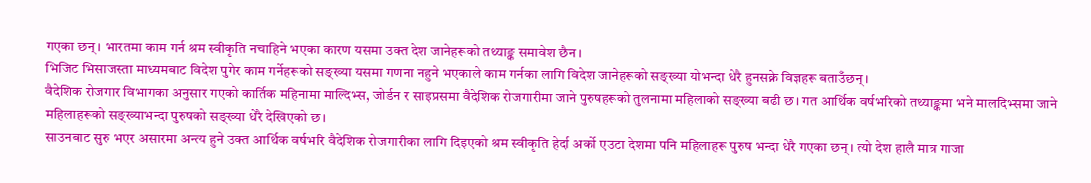गएका छन्। भारतमा काम गर्न श्रम स्वीकृति नचाहिने भएका कारण यसमा उक्त देश जानेहरूको तथ्याङ्क समावेश छैन।
भिजिट भिसाजस्ता माध्यमबाट विदेश पुगेर काम गर्नेहरूको सङ्ख्या यसमा गणना नहुने भएकाले काम गर्नका लागि विदेश जानेहरूको सङ्ख्या योभन्दा धेरै हुनसक्ने विज्ञहरू बताउँछन्।
वैदेशिक रोजगार विभागका अनुसार गएको कार्तिक महिनामा माल्दिभ्स, जोर्डन र साइप्रसमा वैदेशिक रोजगारीमा जाने पुरुषहरूको तुलनामा महिलाको सङ्ख्या बढी छ। गत आर्थिक वर्षभरिको तथ्याङ्कमा भने मालदिभ्समा जाने महिलाहरूको सङ्ख्याभन्दा पुरुषको सङ्ख्या धेरै देखिएको छ।
साउनबाट सुरु भएर असारमा अन्त्य हुने उक्त आर्थिक वर्षभरि वैदेशिक रोजगारीका लागि दिइएको श्रम स्वीकृति हेर्दा अर्को एउटा देशमा पनि महिलाहरू पुरुष भन्दा धेरै गएका छन्। त्यो देश हालै मात्र गाजा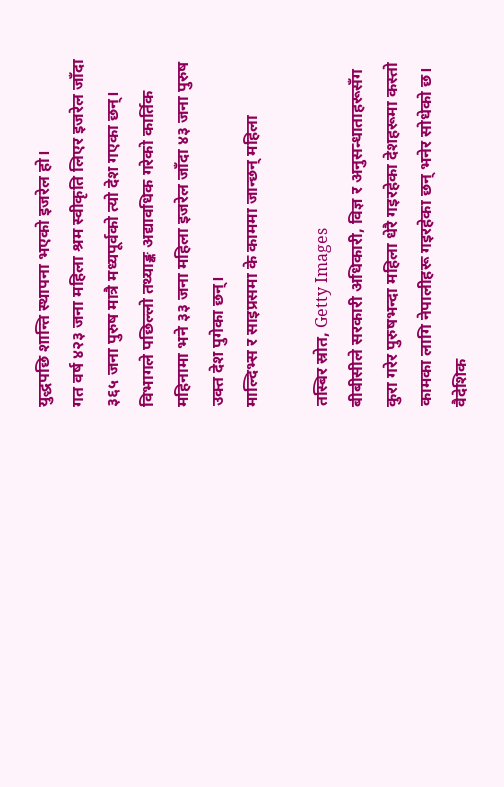युद्धपछि शान्ति स्थापना भएको इजरेल हो।
गत वर्ष ४२३ जना महिला श्रम स्वीकृति लिएर इजरेल जाँदा ३६५ जना पुरुष मात्रै मध्यपूर्वको त्यो देश गएका छन्। विभागले पछिल्लो तथ्याङ्क अद्यावधिक गरेको कार्तिक महिनामा भने ३३ जना महिला इजरेल जाँदा ४३ जना पुरुष उक्त देश पुगेका छन्।
माल्दिभ्स र साइप्रसमा के काममा जान्छन् महिला

तस्बिर स्रोत, Getty Images
बीबीसीले सरकारी अधिकारी, विज्ञ र अनुसन्धाताहरूसँग कुरा गरेर पुरुषभन्दा महिला धेरै गइरहेका देशहरूमा कस्तो कामका लागि नेपालीहरू गइरहेका छन् भनेर सोधेको छ।
वैदेशिक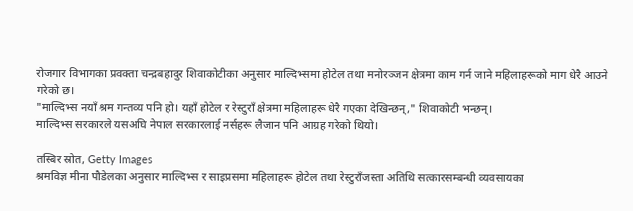रोजगार विभागका प्रवक्ता चन्द्रबहादुर शिवाकोटीका अनुसार माल्दिभ्समा होटेल तथा मनोरञ्जन क्षेत्रमा काम गर्न जाने महिलाहरूको माग धेरै आउने गरेको छ।
"माल्दिभ्स नयाँ श्रम गन्तव्य पनि हो। यहाँ होटेल र रेस्टुराँ क्षेत्रमा महिलाहरू धेरै गएका देखिन्छन्," शिवाकोटी भन्छन्।
माल्दिभ्स सरकारले यसअघि नेपाल सरकारलाई नर्सहरू लैजान पनि आग्रह गरेको थियो।

तस्बिर स्रोत, Getty Images
श्रमविज्ञ मीना पौडेलका अनुसार माल्दिभ्स र साइप्रसमा महिलाहरू होटेल तथा रेस्टुराँजस्ता अतिथि सत्कारसम्बन्धी व्यवसायका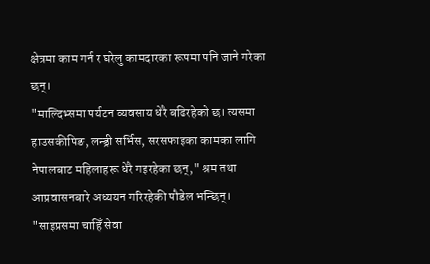क्षेत्रमा काम गर्न र घरेलु कामदारका रूपमा पनि जाने गरेका छन्।
"माल्दिभ्समा पर्यटन व्यवसाय धेरै बढिरहेको छ। त्यसमा हाउसकीपिङ, लन्ड्री सर्भिस, सरसफाइका कामका लागि नेपालबाट महिलाहरू धेरै गइरहेका छन्," श्रम तथा आप्रवासनबारे अध्ययन गरिरहेकी पौडेल भन्छिन्।
"साइप्रसमा चाहिँ सेवा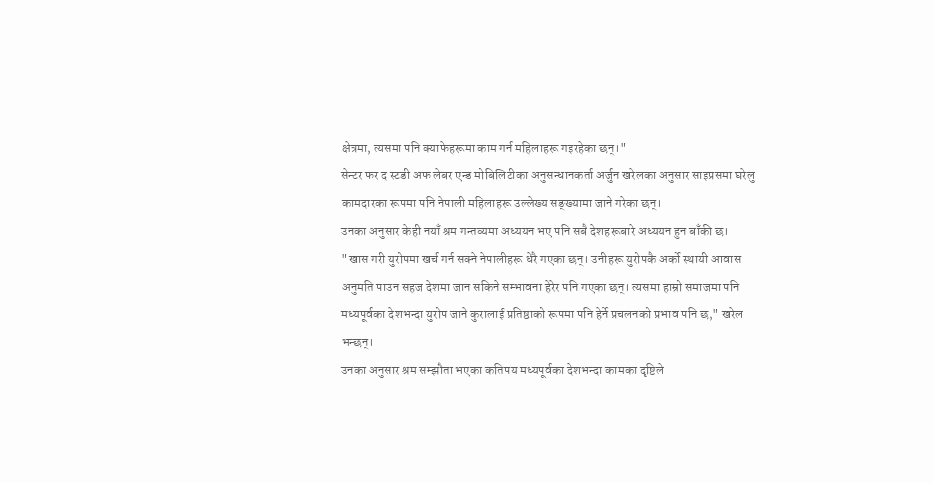क्षेत्रमा, त्यसमा पनि क्याफेहरूमा काम गर्न महिलाहरू गइरहेका छन्।"
सेन्टर फर द स्टडी अफ लेबर एन्ड मोबिलिटीका अनुसन्धानकर्ता अर्जुन खरेलका अनुसार साइप्रसमा घरेलु कामदारका रूपमा पनि नेपाली महिलाहरू उल्लेख्य सङ्ख्यामा जाने गरेका छन्।
उनका अनुसार केही नयाँ श्रम गन्तव्यमा अध्ययन भए पनि सबै देशहरूबारे अध्ययन हुन बाँकी छ।
"खास गरी युरोपमा खर्च गर्न सक्ने नेपालीहरू धेरै गएका छन्। उनीहरू युरोपकै अर्को स्थायी आवास अनुमति पाउन सहज देशमा जान सकिने सम्भावना हेरेर पनि गएका छन्। त्यसमा हाम्रो समाजमा पनि मध्यपूर्वका देशभन्दा युरोप जाने कुरालाई प्रतिष्ठाको रूपमा पनि हेर्ने प्रचलनको प्रभाव पनि छ," खरेल भन्छन्।
उनका अनुसार श्रम सम्झौता भएका कतिपय मध्यपूर्वका देशभन्दा कामका दृष्टिले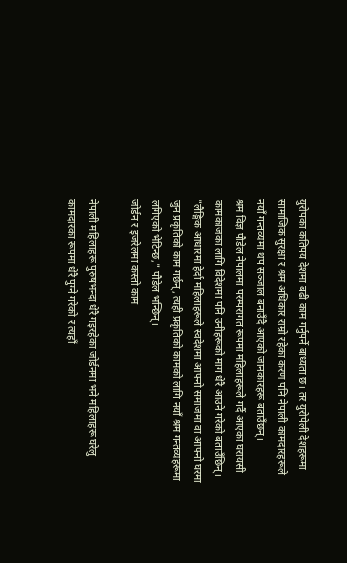युरोपका कतिपय देशमा बढी काम गर्नुपर्ने बाध्यता छ। तर युरोपेली देशहरूमा सामाजिक सुरक्षा र श्रम अधिकार राम्रो रहेका करण पनि नेपाली कामदारहरूले नयाँ गन्तव्यमा थप सञ्जाल बनाउँदै आएको जानकारहरू बताउँछन्।
श्रम विज्ञ पौडेल नेपालमा परम्परागत रूपमा महिलाहरूले गर्दै आएका घरायसी कामकाजका लागि विदेशमा पनि उनीहरूको माग धेरै आउने गरेको बताउँछिन्।
"लैङ्गिक आधारमा हेर्दा महिलाहरूले स्वदेशमा आफ्नो समाजमा वा आफ्नो घरमा जुन प्रकृतिको काम गर्छन्, त्यही प्रकृतिको कामको लागि नयाँ श्रम गन्तव्यहरूमा लगिएको भेटिन्छ," पौडेल भन्छिन्।
जोर्डन र इजरेलमा कस्तो काम

नेपाली महिलाहरू पुरुषभन्दा धेरै गइरहेका जोर्डनमा भने महिलाहरू घरेलु कामदारका रूपमा धेरै पुग्ने गरेको र त्यहाँ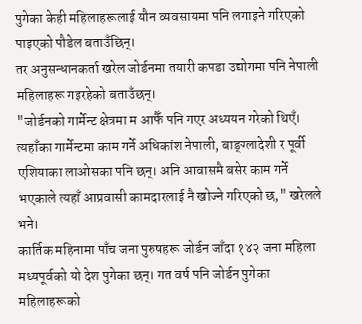पुगेका केही महिलाहरूलाई यौन व्यवसायमा पनि लगाइने गरिएको पाइएको पौडेल बताउँछिन्।
तर अनुसन्धानकर्ता खरेल जोर्डनमा तयारी कपडा उद्योगमा पनि नेपाली महिलाहरू गइरहेको बताउँछन्।
"जोर्डनको गार्मेन्ट क्षेत्रमा म आफैँ पनि गएर अध्ययन गरेको थिएँ। त्यहाँका गार्मेन्टमा काम गर्ने अधिकांश नेपाली, बाङ्ग्लादेशी र पूर्वी एशियाका लाओसका पनि छन्। अनि आवासमै बसेर काम गर्ने भएकाले त्यहाँ आप्रवासी कामदारलाई नै खोज्ने गरिएको छ," खरेलले भने।
कार्तिक महिनामा पाँच जना पुरुषहरू जोर्डन जाँदा १४२ जना महिला मध्यपूर्वको यो देश पुगेका छन्। गत वर्ष पनि जोर्डन पुगेका महिलाहरूको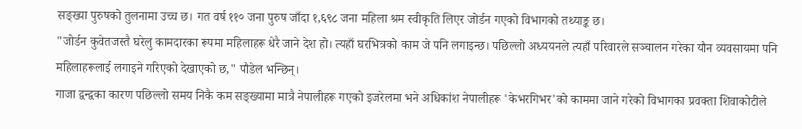सङ्ख्या पुरुषको तुलनामा उच्च छ। गत वर्ष ११० जना पुरुष जाँदा १,६९८ जना महिला श्रम स्वीकृति लिएर जोर्डन गएको विभागको तथ्याङ्क छ।
"जोर्डन कुवेतजस्तै घरेलु कामदारका रूपमा महिलाहरू धेरै जाने देश हो। त्यहाँ घरभित्रको काम जे पनि लगाइन्छ। पछिल्लो अध्ययनले त्यहाँ परिवारले सञ्चालन गरेका यौन व्यवसायमा पनि महिलाहरूलाई लगाइने गरिएको देखाएको छ," पौडेल भन्छिन्।
गाजा द्वन्द्वका कारण पछिल्लो समय निकै कम सङ्ख्यामा मात्रै नेपालीहरू गएको इजरेलमा भने अधिकांश नेपालीहरू 'केभरगिभर'को काममा जाने गरेको विभागका प्रवक्ता शिवाकोटीले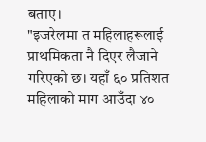बताए।
"इजरेलमा त महिलाहरूलाई प्राथमिकता नै दिएर लैजाने गरिएको छ। यहाँ ६० प्रतिशत महिलाको माग आउँदा ४०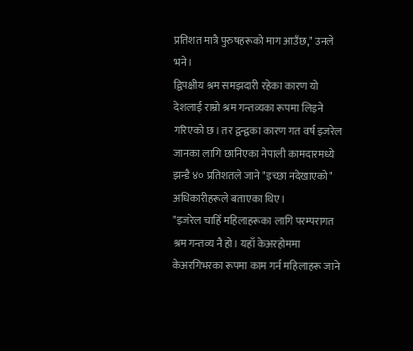प्रतिशत मात्रै पुरुषहरूको माग आउँछ," उनले भने।
द्विपक्षीय श्रम समझदारी रहेका कारण यो देशलाई राम्रो श्रम गन्तव्यका रूपमा लिइने गरिएको छ। तर द्वन्द्वका कारण गत वर्ष इजरेल जानका लागि छानिएका नेपाली कामदारमध्ये झन्डै ४० प्रतिशतले जाने "इच्छा नदेखाएको" अधिकारीहरूले बताएका थिए।
"इजरेल चाहिँ महिलाहरूका लागि परम्परागत श्रम गन्तव्य नै हो। यहाँ केअरहोममा केअरगिभरका रूपमा काम गर्न महिलाहरू जाने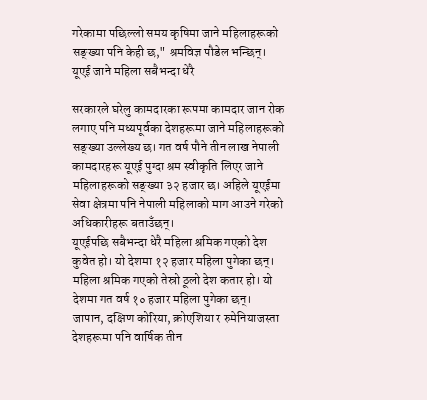गरेकामा पछिल्लो समय कृषिमा जाने महिलाहरूको सङ्ख्या पनि केही छ," श्रमविज्ञ पौडेल भन्छिन्।
यूएई जाने महिला सबैभन्दा धेरै

सरकारले घरेलु कामदारका रूपमा कामदार जान रोक लगाए पनि मध्यपूर्वका देशहरूमा जाने महिलाहरूको सङ्ख्या उल्लेख्य छ। गत वर्ष पौने तीन लाख नेपाली कामदारहरू यूएई पुग्दा श्रम स्वीकृति लिएर जाने महिलाहरूको सङ्ख्या ३२ हजार छ। अहिले यूएईमा सेवा क्षेत्रमा पनि नेपाली महिलाको माग आउने गरेको अधिकारीहरू बताउँछन्।
यूएईपछि सबैभन्दा धेरै महिला श्रमिक गएको देश कुवेत हो। यो देशमा १२ हजार महिला पुगेका छन्। महिला श्रमिक गएको तेस्रो ठूलो देश कतार हो। यो देशमा गत वर्ष १० हजार महिला पुगेका छन्।
जापान, दक्षिण कोरिया, क्रोएशिया र रुमेनियाजस्ता देशहरूमा पनि वार्षिक तीन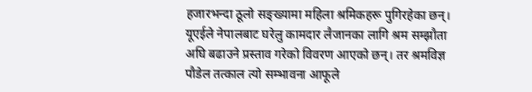हजारभन्दा ठूलो सङ्ख्यामा महिला श्रमिकहरू पुगिरहेका छन्।
यूएईले नेपालबाट घरेलु कामदार लैजानका लागि श्रम सम्झौता अघि बढाउने प्रस्ताव गरेको विवरण आएको छन्। तर श्रमविज्ञ पौडेल तत्काल त्यो सम्भावना आफूले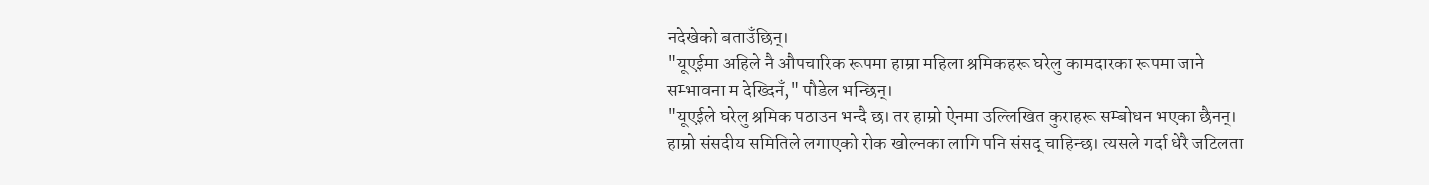नदेखेको बताउँछिन्।
"यूएईमा अहिले नै औपचारिक रूपमा हाम्रा महिला श्रमिकहरू घरेलु कामदारका रूपमा जाने सम्भावना म देख्दिनँ," पौडेल भन्छिन्।
"यूएईले घरेलु श्रमिक पठाउन भन्दै छ। तर हाम्रो ऐनमा उल्लिखित कुराहरू सम्बोधन भएका छैनन्। हाम्रो संसदीय समितिले लगाएको रोक खोल्नका लागि पनि संसद् चाहिन्छ। त्यसले गर्दा धेरै जटिलता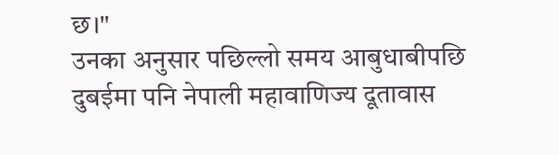छ।"
उनका अनुसार पछिल्लो समय आबुधाबीपछि दुबईमा पनि नेपाली महावाणिज्य दूतावास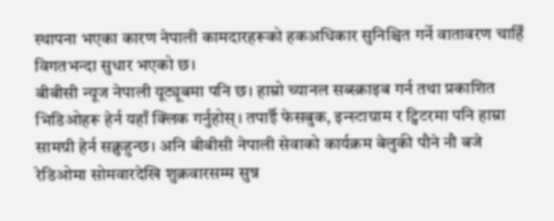स्थापना भएका कारण नेपाली कामदारहरूको हकअधिकार सुनिश्चित गर्ने वातावरण चाहिँ विगतभन्दा सुधार भएको छ।
बीबीसी न्यूज नेपाली यूट्यूबमा पनि छ। हाम्रो च्यानल सब्स्क्राइब गर्न तथा प्रकाशित भिडिओहरू हेर्न यहाँ क्लिक गर्नुहोस्। तपाईँ फेसबुक, इन्स्टाग्राम र ट्विटरमा पनि हाम्रा सामग्री हेर्न सक्नुहुन्छ। अनि बीबीसी नेपाली सेवाको कार्यक्रम बेलुकी पौने नौ बजे रेडिओमा सोमवारदेखि शुक्रवारसम्म सुन्न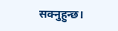सक्नुहुन्छ।